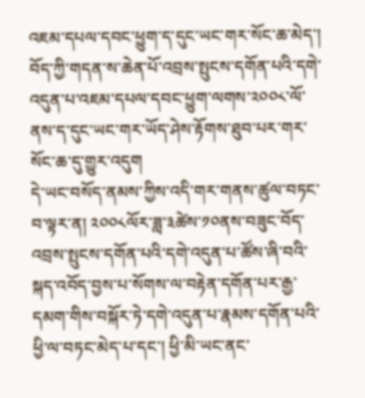འཇམ་དཔལ་དབང་ཕྱུག་ད་དུང་ཡང་གར་སོང་ཆ་མེད་།
བོད་ཀྱི་གདན་ས་ཆེན་པོ་འབྲས་སྤུངས་དགོན་པའི་དགེ་འདུན་པ་འཇམ་དཔལ་དབང་ཕྱུག་ལགས་༢༠༠༨་ལོ་ནས་ད་དུང་ཡང་གར་ཡོད་ཤེས་རྟོགས་ཐུབ་པར་གར་སོང་ཆ་དུ་གྱུར་འདུག
དེ་ཡང་བསོད་ནམས་ཀྱིས་འདི་གར་གནས་ཚུལ་བཏང་བ་ལྟར་ན། ༢༠༠༨ལོར་ཟླ་༣ཚེས་༡༠ནས་བཟུང་བོད་འབྲས་སྤུངས་དགོན་པའི་དགེ་འདུན་པ་ཚོས་ཞི་བའི་སྐད་འབོད་བྱས་པ་སོགས་ལ་བརྟེན་དགོན་པར་རྒྱ་དམག་གིས་བསྐོར་ཏེ་དགེ་འདུན་པ་རྣམས་དགོན་པའི་ཕྱི་ལ་བཏང་མེད་པ་དང་། ཕྱི་མི་ཡང་ནང་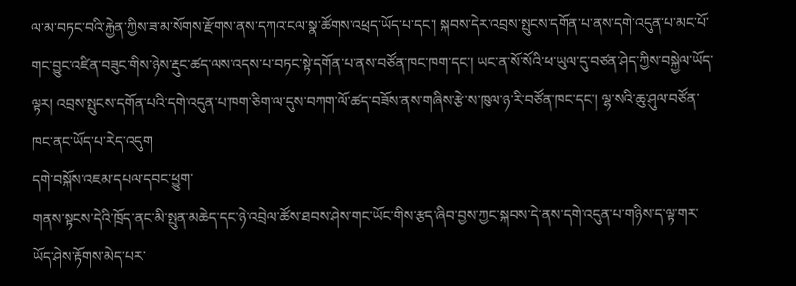ལ་མ་བཏང་བའི་རྐྱེན་ཀྱིས་ཟ་མ་སོགས་རྫོགས་ནས་དཀའ་ངལ་སྣ་ཚོགས་འཕྲད་ཡོད་པ་དང་། སྐབས་དེར་འབྲས་སྤུངས་དགོན་པ་ནས་དགེ་འདུན་པ་མང་པོ་གང་བྱུང་འཛིན་བཟུང་གིས་ཉེས་རྡུང་ཚད་ལས་འདས་པ་བཏང་སྟེ་དགོན་པ་ནས་བཙོན་ཁང་ཁག་དང་། ཡང་ན་སོ་སོའི་ཕ་ཡུལ་དུ་བཙན་ཤེད་ཀྱིས་བསྐྱེལ་ཡོད་ལྟར། འབྲས་སྤུངས་དགོན་པའི་དགེ་འདུན་པ་ཁག་ཅིག་ལ་དུས་བཀག་ལོ་ཚད་བཟོས་ནས་གཞིས་རྩེ་ས་ཁུལ་ཉ་རི་བཙོན་ཁང་དང་། ལྷ་སའི་ཆུ་ཤུལ་བཙོན་ཁང་ནང་ཡོད་པ་རེད་འདུག
དགེ་བསྐོས་འཇམ་དཔལ་དབང་ཕྱུག་
གནས་སྟངས་དེའི་ཁྲོད་ནང་མི་སྤུན་མཆེད་དང་ཉེ་འབྲེལ་ཚོས་ཐབས་ཤེས་གང་ཡོང་གིས་རྩད་ཞིབ་བྱས་ཀྱང་སྐབས་དེ་ནས་དགེ་འདུན་པ་གཉིས་ད་ལྟ་གར་ཡོད་ཤེས་རྟོགས་མེད་པར་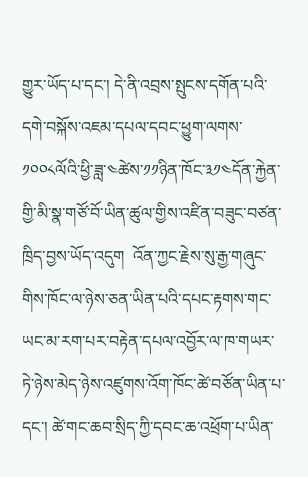གྱུར་ཡོད་པ་དང་། དེ་ནི་འབྲས་སྤུངས་དགོན་པའི་དགེ་བསྐོས་འཇམ་དཔལ་དབང་ཕྱུག་ལགས་༡༠༠༨ལོའི་ཕྱི་ཟླ་༤ཚེས་༡༡ཉིན་ཁོང་༣༡༤དོན་རྐྱེན་གྱི་མི་སྣ་གཙོ་བོ་ཡིན་ཚུལ་གྱིས་འཛིན་བཟུང་བཙན་ཁྲིད་བྱས་ཡོད་འདུག  འོན་ཀྱང་རྗེས་སུ་རྒྱ་གཞུང་གིས་ཁོང་ལ་ཉེས་ཅན་ཡིན་པའི་དཔང་རྟགས་གང་ཡང་མ་རག་པར་བརྟེན་དཔལ་འབྱོར་ལ་ཁ་གཡར་ཏེ་ཉེས་མེད་ཉེས་འཛུགས་འོག་ཁོང་ཚེ་བཙོན་ཡིན་པ་དང་། ཚེ་གང་ཆབ་སྲིད་ཀྱི་དབང་ཆ་འཕྲོག་པ་ཡིན་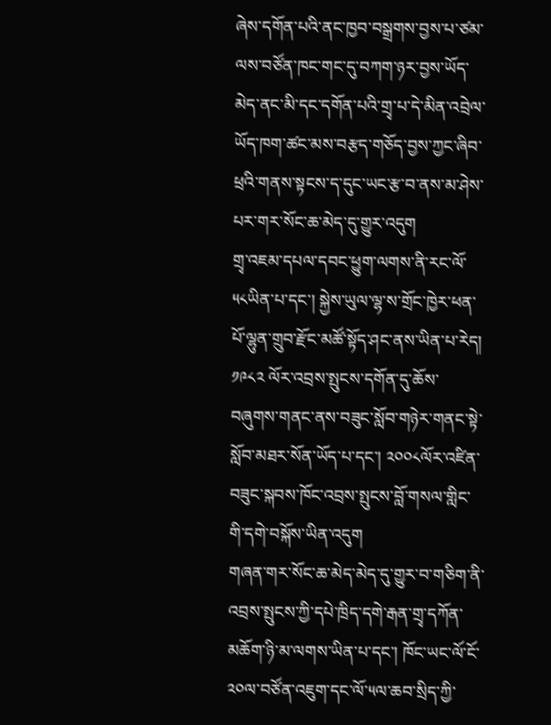ཞེས་དགོན་པའི་ནང་ཁྱབ་བསྒྲགས་བྱས་པ་ཙམ་ལས་བཙོན་ཁང་གང་དུ་བཀག་ཉར་བྱས་ཡོད་མེད་ནང་མི་དང་དགོན་པའི་གྲྭ་པ་དེ་མིན་འབྲེལ་ཡོད་ཁག་ཚང་མས་བརྩད་གཅོད་བྱས་ཀྱང་ཞིབ་ཕྲའི་གནས་སྟངས་ད་དུང་ཡང་རྩ་བ་ནས་མ་ཤེས་པར་གར་སོང་ཆ་མེད་དུ་གྱུར་འདུག
གྲྭ་འཇམ་དཔལ་དབང་ཕྱུག་ལགས་ནི་རང་ལོ་༥༨ཡིན་པ་དང་། སྐྱེས་ཡུལ་ལྷ་ས་གྲོང་ཁྱེར་ཕན་པོ་ལྷུན་གྲུབ་རྫོང་མཚོ་སྟོད་ཤང་ནས་ཡིན་པ་རེད། ༡༩༨༢ ལོར་འབྲས་སྤུངས་དགོན་དུ་ཆོས་བཞུགས་གནང་ནས་བཟུང་སློབ་གཉེར་གནང་སྟེ་སློབ་མཐར་སོན་ཡོད་པ་དང་། ༢༠༠༨ལོར་འཛིན་བཟུང་སྐབས་ཁོང་འབྲས་སྤུངས་བློ་གསལ་གླིང་གི་དགེ་བསྐོས་ཡིན་འདུག
གཞན་གར་སོང་ཆ་མེད་མེད་དུ་གྱུར་བ་གཅིག་ནི་འབྲས་སྤུངས་ཀྱི་དཔེ་ཁྲིད་དགེ་རྒན་གྲྭ་དཀོན་མཆོག་ཉི་མ་ལགས་ཡིན་པ་དང་། ཁོང་ཡང་ལོ་ངོ་༢༠ལ་བཙོན་འཇུག་དང་ལོ་༥ལ་ཆབ་སྲིད་ཀྱི་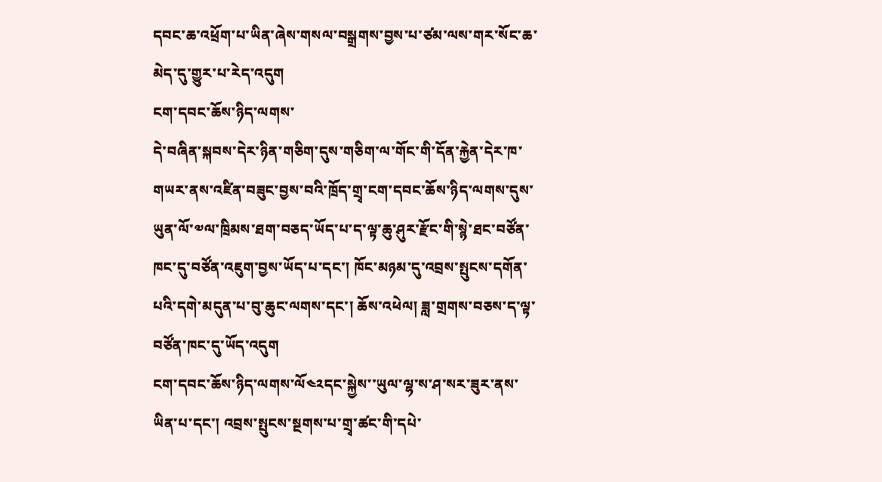དབང་ཆ་འཕྲོག་པ་ཡིན་ཞེས་གསལ་བསྒྲགས་བྱས་པ་ཙམ་ལས་གར་སོང་ཆ་མེད་དུ་གྱུར་པ་རེད་འདུག
ངག་དབང་ཆོས་ཉིད་ལགས་
དེ་བཞིན་སྐབས་དེར་ཉིན་གཅིག་དུས་གཅིག་ལ་གོང་གི་དོན་རྐྱེན་དེར་ཁ་གཡར་ནས་འཛིན་བཟུང་བྱས་བའི་ཁྲོད་གྲྭ་ངག་དབང་ཆོས་ཉིད་ལགས་དུས་ཡུན་ལོ་༧ལ་ཁྲིམས་ཐག་བཅད་ཡོད་པ་ད་ལྟ་ཆུ་ཤུར་རྫོང་གི་སྙེ་ཐང་བཙོན་ཁང་དུ་བཙོན་འཇུག་བྱས་ཡོད་པ་དང་། ཁོང་མཉམ་དུ་འབྲས་སྤུངས་དགོན་པའི་དགེ་མདུན་པ་བུ་ཆུང་ལགས་དང་། ཆོས་འཕེལ། ཟླ་གྲགས་བཅས་ད་ལྟ་བཙོན་ཁང་དུ་ཡོད་འདུག
ངག་དབང་ཆོས་ཉིད་ལགས་ལོ༤༢དང་སྐྱེས་་ཡུལ་ལྷ་ས་ཤ་སར་ཟུར་ནས་ཡིན་པ་དང་། འབྲས་སྤུངས་སྔགས་པ་གྲྭ་ཚང་གི་དཔེ་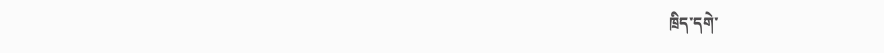ཁྲིད་དགེ་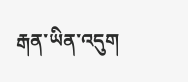རྒན་ཡིན་འདུག